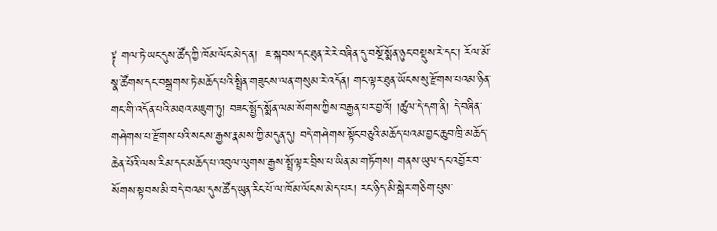༈ གལ་ཏེ་ཡང་དུས་ཚོད་ཀྱི་ཁོམ་ལོང་མེད་ན།  ཇ་སྐབས་དང་ཐུན་རེ་རེ་བཞིན་དུ་བསྔོ་སྨོན་ཉུང་བསྡུས་རེ་དང་། རོལ་མོ་སྣ་ཚོགས་དང་བསྒྲགས་ཏེ་མཆོད་པའི་སྤྲིན་གཟུངས་ལན་གསུམ་རེ་འདོན། གང་ལྟར་ཐུན་ཡོངས་སུ་རྫོགས་པའམ་ཉིན་གང་གི་འདོན་པའི་མཐའ་མཇུག་ཏུ། བཟང་སྤྱོད་སྨོན་ལམ་སོགས་ཀྱིས་བརྒྱན་པར་བྱའོ། །ཚུལ་དེ་དག་ནི། དེ་བཞིན་གཤེགས་པ་རྫོགས་པའི་སངས་རྒྱས་རྣམས་ཀྱི་མདུན་དུ། བདེ་གཤེགས་སྟོང་བཅུའི་མཆོད་པའམ་བྱང་ཆུབ་ཁྲི་མཆོད་ཆེན་པོའི་ལས་རིམ་དང་མཆོད་པ་འབུལ་ལུགས་རྒྱས་སྤྲོ་ལྟར་བྲིས་པ་ཡིན་མ་གཏོགས། གནས་ཡུལ་དང་འབྱོར་བ་སོགས་སྟབས་མི་བདེ་བའམ་དུས་ཚོད་ཡུན་རིང་པོ་ལ་ཁོམ་ལོངས་མེད་པར། རང་ཉིད་མི་སྒེར་གཅིག་པུས་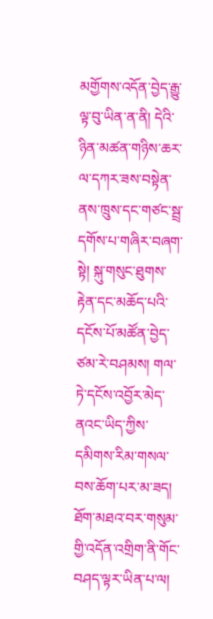མགྱོགས་འདོན་བྱེད་རྒྱུ་ལྟ་བུ་ཡིན་ན་ནི། དེའི་ཉིན་མཚན་གཉིས་ཆར་ལ་དཀར་ཟས་བསྟེན་ནས་ཁྲུས་དང་གཙང་སྦྲ་དགོས་པ་གཞིར་བཞག་སྟེ། སྐུ་གསུང་ཐུགས་རྟེན་དང་མཆོད་པའི་དངོས་པོ་མཚོན་བྱེད་ཙམ་རེ་བཤམས། གལ་ཏེ་དངོས་འབྱོར་མེད་ནའང་ཡིད་ཀྱིས་དམིགས་རིམ་གསལ་བས་ཆོག་པར་མ་ཟད། ཐོག་མཐའ་བར་གསུམ་གྱི་འདོན་འགྲིག་ནི་གོང་བཤད་ལྟར་ཡིན་པ་ལ།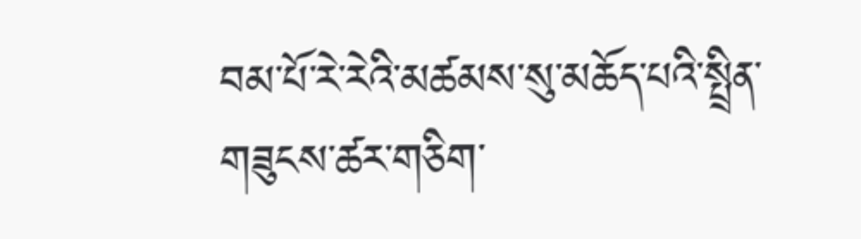བམ་པོ་རེ་རེའི་མཚམས་སུ་མཆོད་པའི་སྤྲིན་གཟུངས་ཚར་གཅིག་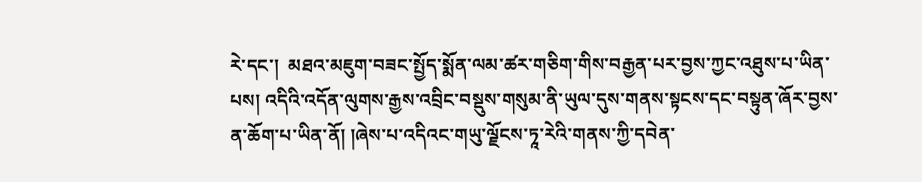རེ་དང་།  མཐའ་མཇུག་བཟང་སྤྱོད་སྨོན་ལམ་ཚར་གཅིག་གིས་བརྒྱན་པར་བྱས་ཀྱང་འཐུས་པ་ཡིན་པས། འདིའི་འདོན་ལུགས་རྒྱས་འབྲིང་བསྡུས་གསུམ་ནི་ཡུལ་དུས་གནས་སྟངས་དང་བསྟུན་ཞོར་བྱས་ན་ཆོག་པ་ཡིན་ནོ། །ཞེས་པ་འདིའང་གཡུ་ལྗོངས་ཏཱ་རེའི་གནས་ཀྱི་དབེན་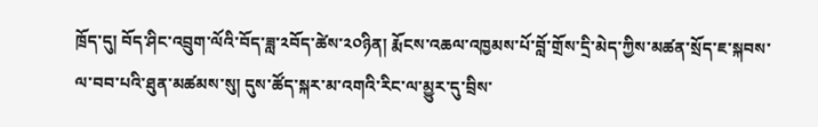ཁྲོད་དུ། བོད་ཤིང་འབྲུག་ལོའི་བོད་ཟླ་༢བོད་ཚེས་༢༠ཉིན། རྨོངས་འཆལ་འཁྱམས་པོ་བློ་གྲོས་དྲི་མེད་ཀྱིས་མཚན་སྲོད་ཇ་སྐབས་ལ་བབ་པའི་ཐུན་མཚམས་སུ། དུས་ཚོད་སྐར་མ་འགའི་རིང་ལ་མྱུར་དུ་བྲིས་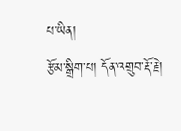པ་ཡིན།
རྩོམ་སྒྲིག་པ། དོན་འགྲུབ་རྡོ་རྗེ།